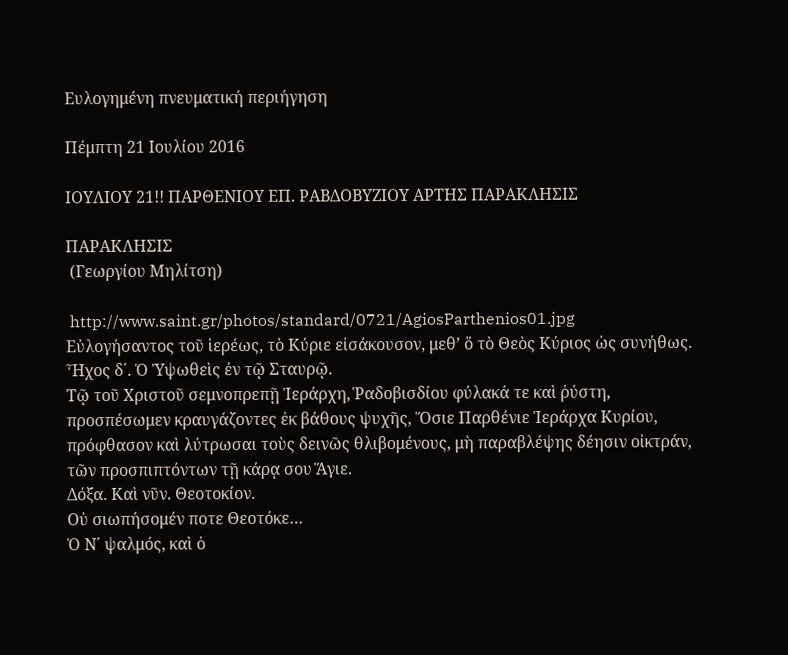Ευλογημένη πνευματική περιήγηση

Πέμπτη 21 Ιουλίου 2016

ΙΟΥΛΙΟΥ 21!! ΠΑΡΘΕΝΙΟΥ ΕΠ. ΡΑΒΔΟΒΥΖΙΟΥ ΑΡΤΗΣ ΠΑΡΑΚΛΗΣΙΣ

ΠΑΡΑΚΛΗΣΙΣ
 (Γεωργίου Μηλίτση)

 http://www.saint.gr/photos/standard/0721/AgiosParthenios01.jpg
Εὐλογήσαντος τοῦ ἱερέως, τὸ Κύριε εἰσάκουσον, μεθ’ ὅ τὸ Θεὸς Κύριος ὡς συνήθως. Ἦχος δ΄. Ὁ Ὑψωθεὶς ἐν τῷ Σταυρῷ.
Τῷ τοῦ Χριστοῦ σεμνοπρεπῇ Ἱεράρχη, Ῥαδοβισδίου φύλακά τε καὶ ῥύστη, προσπέσωμεν κραυγάζοντες ἐκ βάθους ψυχῆς, Ὅσιε Παρθένιε Ἱεράρχα Κυρίου, πρόφθασον καὶ λύτρωσαι τοὺς δεινῶς θλιβομένους, μὴ παραβλέψης δέησιν οἰκτράν, τῶν προσπιπτόντων τῇ κάρᾳ σου Ἅγιε.
Δόξα. Καὶ νῦν. Θεοτοκίον.
Οὐ σιωπήσομέν ποτε Θεοτόκε…
Ὁ Ν΄ ψαλμός, καὶ ὁ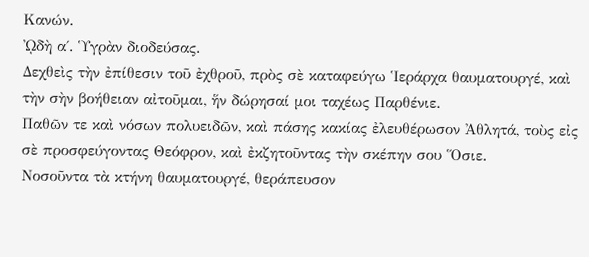Κανών.
ᾨδὴ α΄. Ὑγρὰν διοδεύσας.
Δεχθεὶς τὴν ἐπίθεσιν τοῦ ἐχθροῦ, πρὸς σὲ καταφεύγω Ἱεράρχα θαυματουργέ, καὶ τὴν σὴν βοήθειαν αἰτοῦμαι, ἥν δώρησαί μοι ταχέως Παρθένιε.
Παθῶν τε καὶ νόσων πολυειδῶν, καὶ πάσης κακίας ἐλευθέρωσον Ἀθλητά, τοὺς εἰς σὲ προσφεύγοντας Θεόφρον, καὶ ἐκζητοῦντας τὴν σκέπην σου Ὅσιε.
Νοσοῦντα τὰ κτήνη θαυματουργέ, θεράπευσον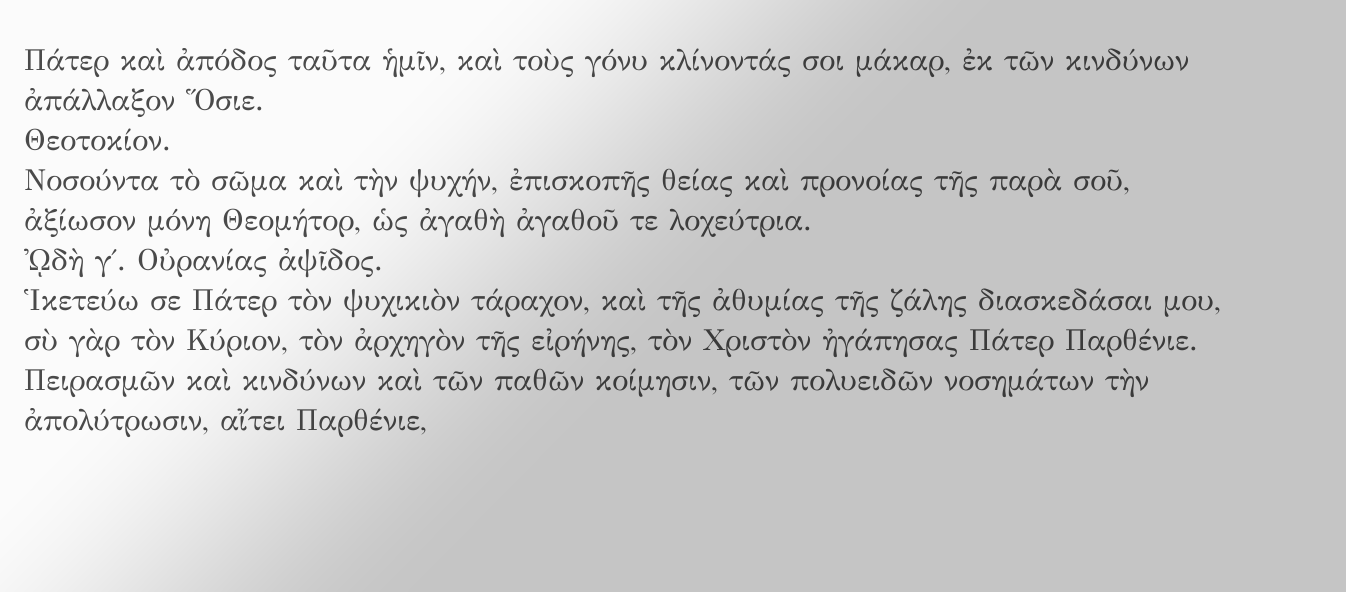Πάτερ καὶ ἀπόδος ταῦτα ἡμῖν, καὶ τοὺς γόνυ κλίνοντάς σοι μάκαρ, ἐκ τῶν κινδύνων ἀπάλλαξον Ὅσιε.
Θεοτοκίον.
Νοσούντα τὸ σῶμα καὶ τὴν ψυχήν, ἐπισκοπῆς θείας καὶ προνοίας τῆς παρὰ σοῦ, ἀξίωσον μόνη Θεομήτορ, ὡς ἀγαθὴ ἀγαθοῦ τε λοχεύτρια.
ᾨδὴ γ΄. Οὐρανίας ἀψῖδος.
Ἱκετεύω σε Πάτερ τὸν ψυχικιὸν τάραχον, καὶ τῆς ἀθυμίας τῆς ζάλης διασκεδάσαι μου, σὺ γὰρ τὸν Κύριον, τὸν ἀρχηγὸν τῆς εἰρήνης, τὸν Χριστὸν ἠγάπησας Πάτερ Παρθένιε.
Πειρασμῶν καὶ κινδύνων καὶ τῶν παθῶν κοίμησιν, τῶν πολυειδῶν νοσημάτων τὴν ἀπολύτρωσιν, αἴτει Παρθένιε,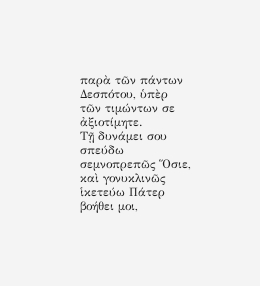παρὰ τῶν πάντων Δεσπότου, ὑπὲρ τῶν τιμώντων σε ἀξιοτίμητε.
Τῇ δυνάμει σου σπεύδω σεμνοπρεπῶς Ὅσιε, καὶ γονυκλινῶς ἱκετεύω Πάτερ βοήθει μοι,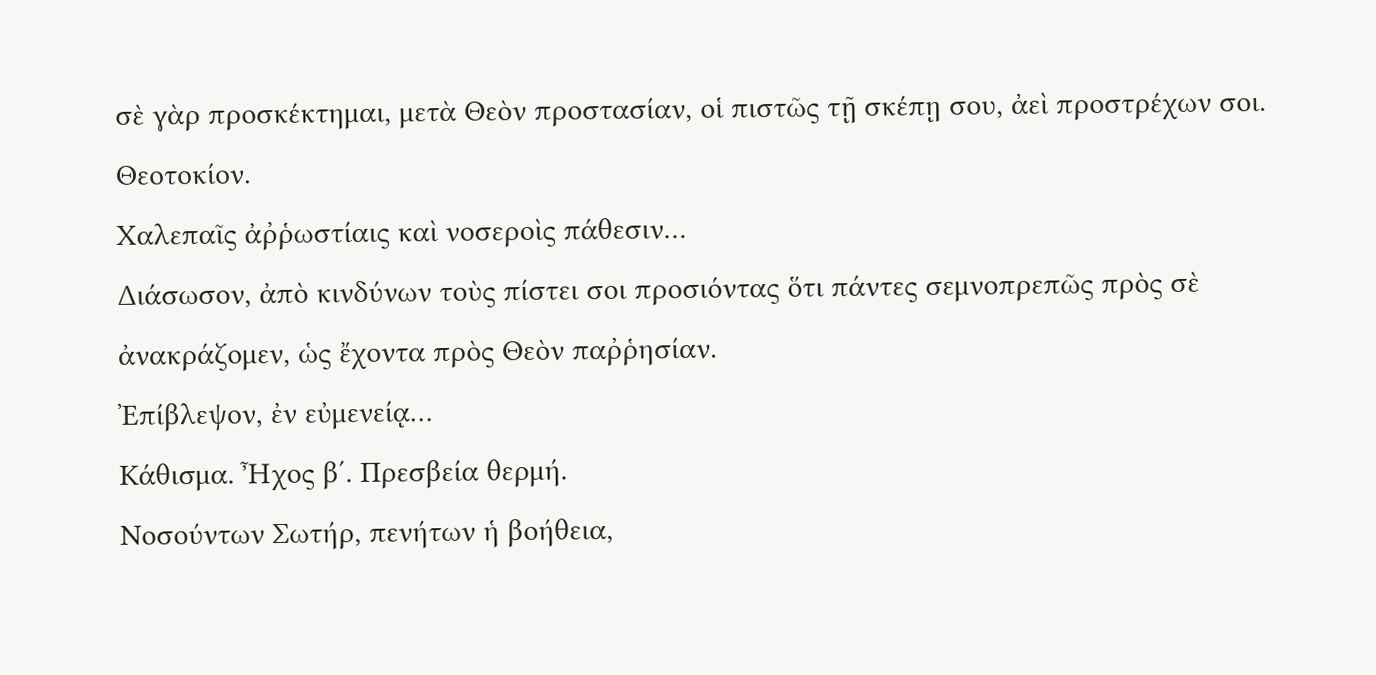σὲ γὰρ προσκέκτημαι, μετὰ Θεὸν προστασίαν, οἱ πιστῶς τῇ σκέπῃ σου, ἀεὶ προστρέχων σοι.
Θεοτοκίον.
Χαλεπαῖς ἀῤῥωστίαις καὶ νοσεροὶς πάθεσιν…
Διάσωσον, ἀπὸ κινδύνων τοὺς πίστει σοι προσιόντας ὅτι πάντες σεμνοπρεπῶς πρὸς σὲ ἀνακράζομεν, ὡς ἔχοντα πρὸς Θεὸν παῤῥησίαν.
Ἐπίβλεψον, ἐν εὐμενείᾳ…
Κάθισμα. Ἦχος β΄. Πρεσβεία θερμή.
Νοσούντων Σωτήρ, πενήτων ἡ βοήθεια,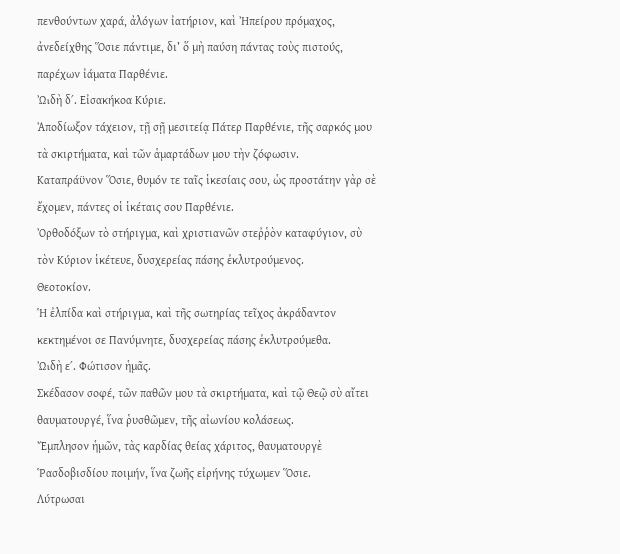πενθούντων χαρά, ἀλόγων ἰατήριον, καὶ Ἠπείρου πρόμαχος, ἀνεδείχθης Ὅσιε πάντιμε, δι’ ὅ μὴ παύση πάντας τοὺς πιστούς, παρέχων ἰάματα Παρθένιε.
ᾨδὴ δ΄. Εἰσακήκοα Κύριε.
Ἀποδίωξον τάχειον, τῇ σῇ μεσιτείᾳ Πάτερ Παρθένιε, τῆς σαρκός μου τὰ σκιρτήματα, καὶ τῶν ἁμαρτάδων μου τὴν ζόφωσιν.
Καταπράϋνον Ὅσιε, θυμόν τε ταῖς ἱκεσίαις σου, ὡς προστάτην γὰρ σὲ ἔχομεν, πάντες οἱ ἱκέταις σου Παρθένιε.
Ὀρθοδόξων τὸ στήριγμα, καὶ χριστιανῶν στεῤῥὸν καταφύγιον, σὺ τὸν Κύριον ἱκέτευε, δυσχερείας πάσης ἐκλυτρούμενος.
Θεοτοκίον.
Ἡ ἐλπίδα καὶ στήριγμα, καὶ τῆς σωτηρίας τεῖχος ἀκράδαντον κεκτημένοι σε Πανύμνητε, δυσχερείας πάσης ἐκλυτρούμεθα.
ᾨδὴ ε΄. Φώτισον ἡμᾶς.
Σκέδασον σοφέ, τῶν παθῶν μου τὰ σκιρτήματα, καὶ τῷ Θεῷ σὺ αἴτει θαυματουργέ, ἵνα ῥυσθῶμεν, τῆς αἰωνίου κολάσεως.
Ἔμπλησον ἡμῶν, τὰς καρδίας θείας χάριτος, θαυματουργὲ Ῥασδοβισδίου ποιμήν, ἵνα ζωῆς εἰρήνης τύχωμεν Ὅσιε.
Λύτρωσαι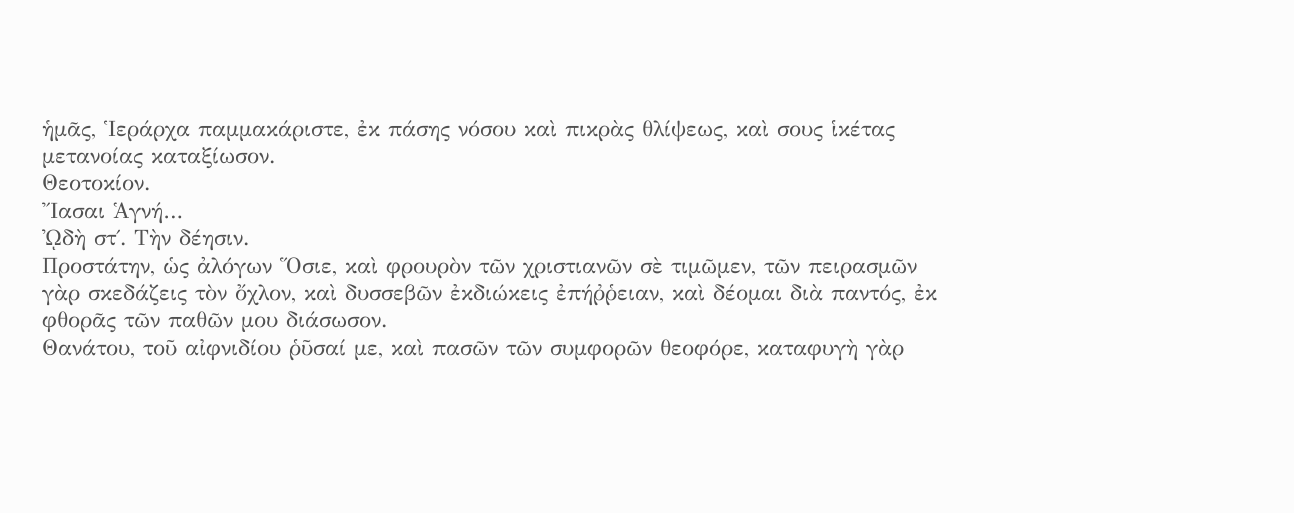ἡμᾶς, Ἱεράρχα παμμακάριστε, ἐκ πάσης νόσου καὶ πικρὰς θλίψεως, καὶ σους ἱκέτας μετανοίας καταξίωσον.
Θεοτοκίον.
Ἴασαι Ἁγνή…
ᾨδὴ στ΄. Τὴν δέησιν.
Προστάτην, ὡς ἀλόγων Ὅσιε, καὶ φρουρὸν τῶν χριστιανῶν σὲ τιμῶμεν, τῶν πειρασμῶν γὰρ σκεδάζεις τὸν ὄχλον, καὶ δυσσεβῶν ἐκδιώκεις ἐπήῤῥειαν, καὶ δέομαι διὰ παντός, ἐκ φθορᾶς τῶν παθῶν μου διάσωσον.
Θανάτου, τοῦ αἰφνιδίου ῥῦσαί με, καὶ πασῶν τῶν συμφορῶν θεοφόρε, καταφυγὴ γὰρ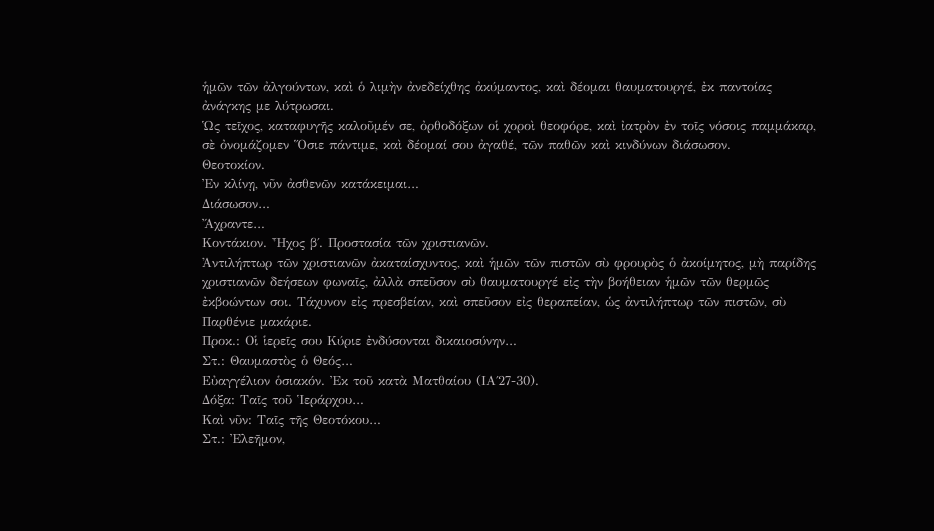ἡμῶν τῶν ἀλγούντων, καὶ ὁ λιμὴν ἀνεδείχθης ἀκύμαντος, καὶ δέομαι θαυματουργέ, ἐκ παντοίας ἀνάγκης με λύτρωσαι.
Ὡς τεῖχος, καταφυγῆς καλοῦμέν σε, ὀρθοδόξων οἱ χοροὶ θεοφόρε, καὶ ἰατρὸν ἐν τοῖς νόσοις παμμάκαρ, σὲ ὀνομάζομεν Ὅσιε πάντιμε, καὶ δέομαί σου ἀγαθέ, τῶν παθῶν καὶ κινδύνων διάσωσον.
Θεοτοκίον.
Ἐν κλίνῃ, νῦν ἀσθενῶν κατάκειμαι…
Διάσωσον…
Ἄχραντε…
Κοντάκιον. Ἦχος β΄. Προστασία τῶν χριστιανῶν.
Ἀντιλήπτωρ τῶν χριστιανῶν ἀκαταίσχυντος, καὶ ἡμῶν τῶν πιστῶν σὺ φρουρὸς ὁ ἀκοίμητος, μὴ παρίδης χριστιανῶν δεήσεων φωναῖς, ἀλλὰ σπεῦσον σὺ θαυματουργέ εἰς τὴν βοήθειαν ἡμῶν τῶν θερμῶς ἐκβοώντων σοι. Τάχυνον εἰς πρεσβείαν, καὶ σπεῦσον εἰς θεραπείαν, ὡς ἀντιλήπτωρ τῶν πιστῶν, σὺ Παρθένιε μακάριε.
Προκ.: Οἱ ἱερεῖς σου Κύριε ἐνδύσονται δικαιοσύνην…
Στ.: Θαυμαστὸς ὁ Θεός…
Εὐαγγέλιον ὁσιακόν. Ἐκ τοῦ κατὰ Ματθαίου (ΙΑ΄27-30).
Δόξα: Ταῖς τοῦ Ἱεράρχου…
Καὶ νῦν: Ταῖς τῆς Θεοτόκου…
Στ.: Ἐλεῆμον,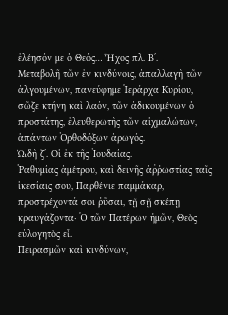ἐλέησόν με ὁ Θεός… Ἦχος πλ. Β΄.
Μεταβολῆ τῶν ἐν κινδύνοις, ἀπαλλαγὴ τῶν ἀλγουμένων, πανεύφημε Ἱεράρχα Κυρίου, σῶζε κτήνη καὶ λαόν, τῶν ἀδικουμένων ὁ προστάτης, ἐλευθερωτὴς τῶν αἱχμαλώτων, ἁπάντων Ὀρθοδόξων ἀρωγός.
ᾨδὴ ζ΄. Οἱ ἐκ τῆς Ἰουδαίας.
Ῥαθυμίας ἀμέτρου, καὶ δεινῆς ἀῤῥωστίας ταῖς ἱκεσίαις σου, Παρθένιε παμμάκαρ, προστρέχοντά σοι ῥῦσαι, τῇ σῇ σκέπῃ κραυγάζοντα· Ὁ τῶν Πατέρων ἡμῶν, Θεὸς εὐλογητὸς εἶ.
Πειρασμῶν καὶ κινδύνων,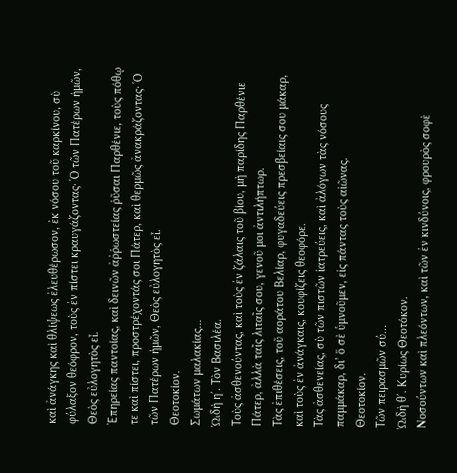καὶ ἀνάγκης καὶ θλίψεως ἐλευθέρωσον, ἐκ νόσου τοῦ καρκίνου, σὺ φύλαξον θεόφρον, τοὺς ἐν πίστει κραυγάζοντας· Ὁ τῶν Πατέρων ἡμῶν, Θεὸς εὐλογητὸς εἶ.
Ἐπηρείας παντοίας, καὶ δεινῶν ἀῤῥωστείας ῥῦσαι Παρθένιε, τοὺς πόθῳ τε καὶ πίστει, προστρέχοντάς σοι Πάτερ, καὶ θερμῶς ἀνακράζοντας· Ὁ τῶν Πατέρων ἡμῶν, Θεὸς εὐλογητὸς εἶ.
Θεοτοκίον.
Σωμάτων μαλακίας…
ᾨδὴ η΄. Τὸν Βασιλέα.
Τοὺς ἀσθενούντας, καὶ τοὺς ἐν ζάλαις τοῦ βίου, μὴ παρίδης Παρθένιε Πάτερ, ἀλλὰ ταῖς λιταῖς σου, γενοῦ μοι ἀντιλήπτωρ.
Τὰς ἐπιθέσεις, τοῦ αοράτου Βελίαρ, φυγαδεύεις πρεσβείαις σου μάκαρ, καὶ τοὺς ἐν ἀνάγκαις, κουφίζεις θεοφόρε.
Τὰς ἀσθενείας, σὺ τῶν πιστῶν ἰατρεύεις, καὶ ἀλόγων τὰς νόσους παμμάκαρ, δι’ ὅ σὲ ὑμνοῦμεν, εἰς πάντας τοὺς αἰῶνας.
Θεοτοκίον.
Τῶν πειρασμῶν σύ…
ᾨδὴ θ΄. Κυρίως Θεοτόκον.
Νοσούντων καὶ πλεόντων, καὶ τῶν ἐν κινδύνοις, φρουρὸς σοφὲ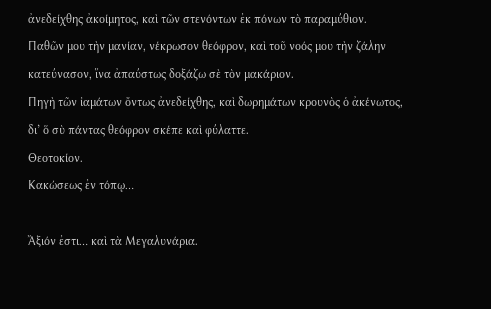ἀνεδείχθης ἀκοίμητος, καὶ τῶν στενόντων ἐκ πόνων τὸ παραμύθιον.
Παθῶν μου τὴν μανίαν, νέκρωσον θεόφρον, καὶ τοῦ νοός μου τὴν ζάλην κατεύνασον, ἵνα ἀπαύστως δοξάζω σὲ τὸν μακάριον.
Πηγὴ τῶν ἰαμάτων ὄντως ἀνεδείχθης, καὶ δωρημάτων κρουνὸς ὁ ἀκένωτος, δι’ ὅ σὺ πάντας θεόφρον σκέπε καὶ φύλαττε.
Θεοτοκίον.
Κακώσεως ἐν τόπῳ…

Ἄξιόν ἐστι… καὶ τὰ Μεγαλυνάρια.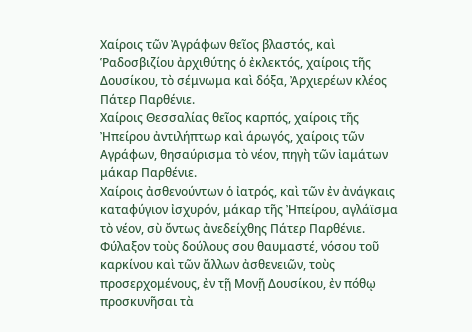Χαίροις τῶν Ἀγράφων θεῖος βλαστός, καὶ Ῥαδοσβιζίου ἀρχιθύτης ὁ ἐκλεκτός, χαίροις τῆς Δουσίκου, τὸ σέμνωμα καὶ δόξα, Ἀρχιερέων κλέος Πάτερ Παρθένιε.
Χαίροις Θεσσαλίας θεῖος καρπός, χαίροις τῆς Ἠπείρου ἀντιλήπτωρ καὶ άρωγός, χαίροις τῶν Αγράφων, θησαύρισμα τὸ νέον, πηγὴ τῶν ἰαμάτων μάκαρ Παρθένιε.
Χαίροις ἀσθενούντων ὁ ἰατρός, καὶ τῶν ἐν ἀνάγκαις καταφύγιον ἰσχυρόν, μάκαρ τῆς Ἠπείρου, αγλάϊσμα τὸ νέον, σὺ ὄντως ἀνεδείχθης Πάτερ Παρθένιε.
Φύλαξον τοὺς δούλους σου θαυμαστέ, νόσου τοῦ καρκίνου καὶ τῶν ἄλλων ἀσθενειῶν, τοὺς προσερχομένους, ἐν τῇ Μονῇ Δουσίκου, ἐν πόθῳ προσκυνῆσαι τὰ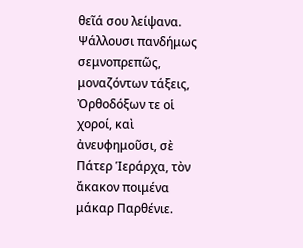θεῖά σου λείψανα.
Ψάλλουσι πανδήμως σεμνοπρεπῶς, μοναζόντων τάξεις, Ὀρθοδόξων τε οἱ χοροί, καὶ ἀνευφημοῦσι, σὲ Πάτερ Ἱεράρχα, τὸν ἄκακον ποιμένα μάκαρ Παρθένιε.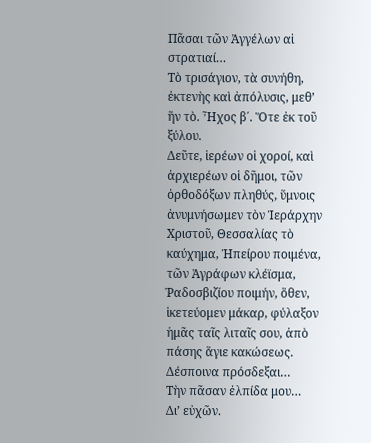Πᾶσαι τῶν Ἀγγέλων αἱ στρατιαί…
Τὸ τρισάγιον, τὰ συνήθη, ἐκτενὴς καὶ ἀπόλυσις, μεθ’ ἥν τὸ. Ἦχος β΄. Ὅτε ἐκ τοῦ ξύλου.
Δεῦτε, ἱερέων οἱ χοροί, καὶ ἀρχιερέων οἱ δῆμοι, τῶν ὀρθοδόξων πληθύς, ὕμνοις ἀνυμνήσωμεν τὸν Ἱεράρχην Χριστοῦ, Θεσσαλίας τὸ καύχημα, Ἠπείρου ποιμένα, τῶν Ἀγράφων κλέϊσμα, Ῥαδοσβιζίου ποιμήν, ὅθεν, ἱκετεύομεν μάκαρ, φύλαξον ἡμᾶς ταῖς λιταῖς σου, ἀπὸ πάσης ἅγιε κακώσεως.
Δέσποινα πρόσδεξαι…
Τὴν πᾶσαν ἐλπίδα μου…
Δι’ εὐχῶν.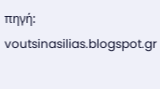πηγή: voutsinasilias.blogspot.gr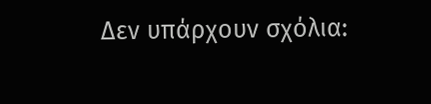Δεν υπάρχουν σχόλια: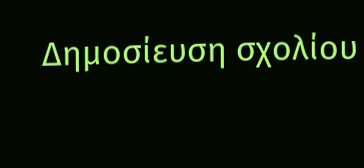Δημοσίευση σχολίου